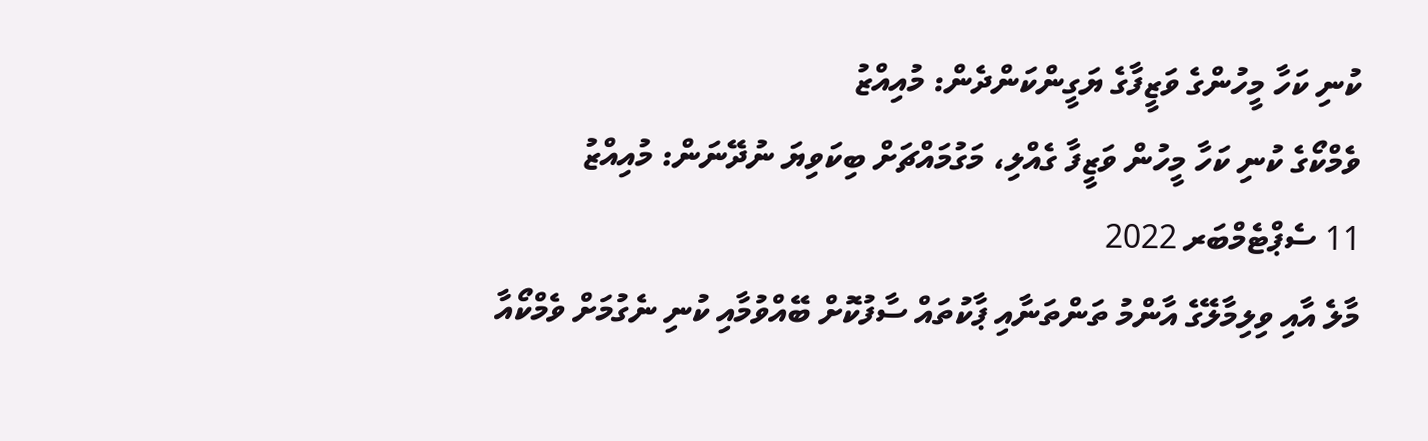ކުނި ކަހާ މީހުންގެ ވަޒީފާގެ ޔަގީންކަންދެން: މުއިއްޒު
ވެމްކޯގެ ކުނި ކަހާ މީހުން ވަޒީފާ ގެއްލި، މަގުމައްޗަށް ބިކަވިޔަ ނުދޭނަން: މުއިއްޒު
11 ސެޕްޓެމްބަރ 2022
މާލެ އާއި ވިލިމާލޭގެ އާންމު ތަންތަނާއި ޕާކުތައް ސާފުކޮށް ބޭއްވުމާއި ކުނި ނެގުމަށް ވެމްކޯއާ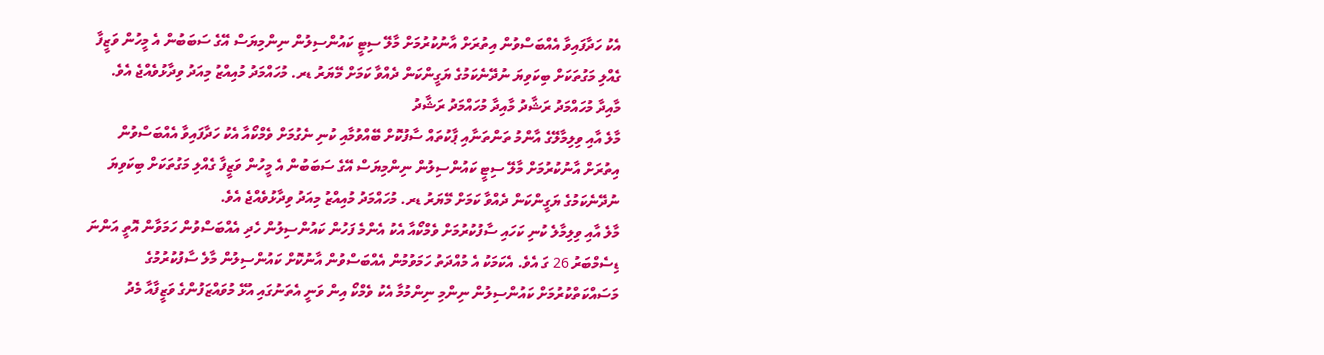އެކު ހަދާފައިވާ އެއްބަސްވުން އިތުރަށް އާނުކުރުމަށް މާލޭ ސިޓީ ކައުންސިލުން ނިންމިޔަސް އޭގެ ސަބަބުން އެ މީހުން ވަޒީފާ ގެއްލި މަގުތަކަށް ބިކަވިޔަ ނުދޭނެކަމުގެ ޔަގީންކަން ދެއްވާ ކަމަށް މޭޔަރު ޑރ. މުހައްމަދު މުއިއްޒު މިއަދު ވިދާޅުވެއްޖެ އެވެ.
މާއިދާ މުހައްމަދު ރަޝާދު މާއިދާ މުހައްމަދު ރަޝާދު
މާލެ އާއި ވިލިމާލޭގެ އާންމު ތަންތަނާއި ޕާކުތައް ސާފުކޮށް ބޭއްވުމާއި ކުނި ނެގުމަށް ވެމްކޯއާ އެކު ހަދާފައިވާ އެއްބަސްވުން އިތުރަށް އާނުކުރުމަށް މާލޭ ސިޓީ ކައުންސިލުން ނިންމިޔަސް އޭގެ ސަބަބުން އެ މީހުން ވަޒީފާ ގެއްލި މަގުތަކަށް ބިކަވިޔަ ނުދޭނެކަމުގެ ޔަގީންކަން ދެއްވާ ކަމަށް މޭޔަރު ޑރ. މުހައްމަދު މުއިއްޒު މިއަދު ވިދާޅުވެއްޖެ އެވެ.
މާލެ އާއި ވިލިމާލެ ކުނި ކަހައި ސާފުކުރުމަށް ވެމްކޯއާ އެކު އެންމެ ފަހުން ކައުންސިލުން ހެދި އެއްބަސްވުން ހަމަވާން އޮތީ އަންނަ ޑިސެމްބަރު 26 ގަ އެވެ. އެކަމަކު އެ މުއްދަތު ހަމަވުމުން އެއްބަސްވުން އާނުކޮށް ކައުންސިލުން މާލެ ސާފުކުރުމުގެ މަސައްކަތްކުރުމަށް ކައުންސިލުން ނިންމި ނިންމުމާ އެކު ވެމްކޯ އިން ވަނީ އެތަނުގައި އުޅޭ މުވައްޒަފުންގެ ވަޒީފާއާ މެދު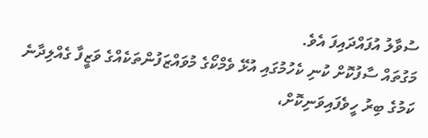ސުވާލު އުފައްދައިފަ އެވެ.
މަގުތައް ސާފުކޮށް ކުނި ކެހުމުގައި އުޅޭ ވެމްކޯގެ މުވައްޒަފުންތަކެއްގެ ވަޒީފާ ގެއްލިދާނެ ކަމުގެ ބިރު ހީވެފައިވަނިކޮށް،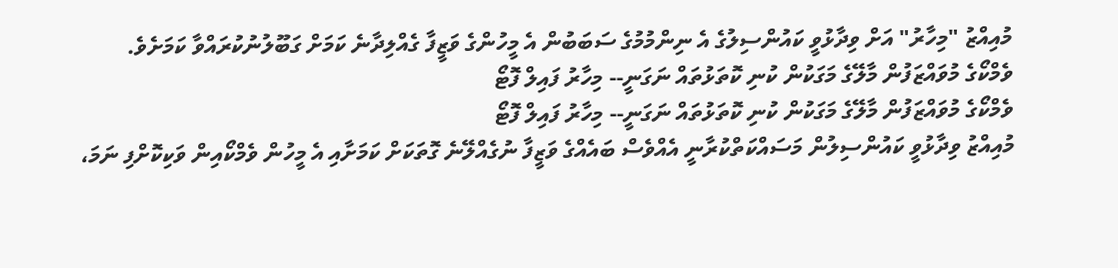މުއިއްޒު "މިހާރު" އަށް ވިދާޅުވީ ކައުންސިލުގެ އެ ނިންމުމުގެ ސަބަބުން އެ މީހުންގެ ވަޒީފާ ގެއްލިދާނެ ކަމަށް ގަބޫލުނުކުރައްވާ ކަމަށެވެ.
ވެމްކޯގެ މުވައްޒަފުން މާލޭގެ މަގަކުން ކުނި ކޮތަޅުތައް ނަގަނީ-- މިހާރު ފައިލް ފޮޓޯ
ވެމްކޯގެ މުވައްޒަފުން މާލޭގެ މަގަކުން ކުނި ކޮތަޅުތައް ނަގަނީ-- މިހާރު ފައިލް ފޮޓޯ
މުއިއްޒު ވިދާޅުވީ ކައުންސިލުން މަސައްކަތްކުރާނީ އެއްވެސް ބައެއްގެ ވަޒީފާ ނުގެއްލޭނެ ގޮތަކަށް ކަމަށާއި އެ މީހުން ވެމްކޯއިން ވަކިކޮށްފި ނަމަ،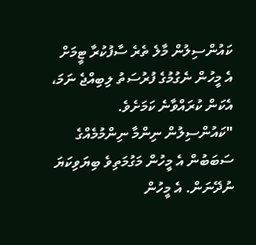ކައުންސިލުން މާލެ ތެރެ ސާފުކުރާ ޓީމަށް އެ މީހުން ނެގުމުގެ ފުރުސަތު ލިބިއްޖެ ނަމަ، އެކަން ކުރައްވާނެ ކަމަށެވެ.
"ކައުންސިލުން ނިންމާ ނިންމުމެއްގެ ސަބަބުން އެ މީހުން މަގުމަތިވެ ބިޔަވިކަޔަ ނުދޭނަން. އެ މީހުން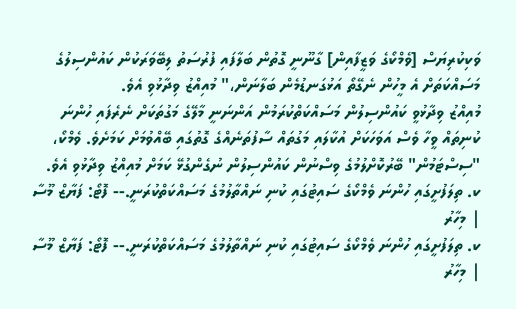ވަކިކުރިޔަސް [ވެމްކޯގެ ވަޒީފާއިން] ގާނޫނީ ގޮތުން ބަލާފައި ފުރުސަތު ލިބޭވަރަކުން ކައުންސިލުގެ މަސައްކަތަށް އެ މީހުން ނެގޭތޯ އަޅުގަނޑުމެން ބަލާނަން،" މުއިއްޒު ވިދާޅުވި އެވެ.
މުއިއްޒު ވިދާޅުވީ ކައުންސިލުން މަސައްކަތްކުރަމުން އަންނަނީ މާލޭގެ މަގުތަކަށް ނެރެފައި ހުންނަ ކުނިތައް ވީހާ ވެސް އަވަހަކަށް އުކާލައި މަގުތައް ސާފުތަނެއްގެ ގޮތުގައި ބޭއްވުމަށް ކަމަށެވެ. ވެމްކޯ، "ސިސްޓަމުން" ބޭރުކޮށްލުމުގެ ވިސްނުން ކައުންސިލުން ނުގެންގުޅޭ ކަމަށް މުއިއްޒު ވިދާޅުވި އެވެ.
ކ. ތިލަފުށީގައި ހުންނަ ވެމްކޯގެ ސައިޓުގައި ކުނި ނައްތާލުމުގެ މަސައްކަތްކުރަނީ.-- ފޮޓޯ: ފަޔާޒް މޫސާ | މިހާރު
ކ. ތިލަފުށީގައި ހުންނަ ވެމްކޯގެ ސައިޓުގައި ކުނި ނައްތާލުމުގެ މަސައްކަތްކުރަނީ.-- ފޮޓޯ: ފަޔާޒް މޫސާ | މިހާރު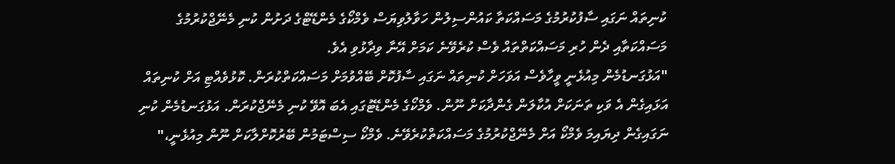ކުނިތައް ނަގައި ސާފުކުރުމުގެ މަސައްކަތާ ކައުންސިލުން ހަވާލުވިޔަސް ވެމްކޯގެ މެންޑޭޓްގެ ދަށުން ކުނި މެނޭޖްކުރުމުގެ މަސައްކަތާއި ދެން ހުރި މަސައްކަތްތައް ވެސް ކުރެވޭނެ ކަމަށް އޭނާ ވިދާޅުވި އެވެ.
"އަޅުގަނޑުމެން މިއުޅެނީ ވީހާވެސް އަވަހަށް ކުނިތައް ނަގައި ސާފުކޮށް ބޭއްވުމަށް މަސައްކަތްކުރަން. ކޮޅުވެއްޓި އަށް ކުނިތައް އަޅައިގެން އެ ވަކި ތަނަކަށް އުކާލަން ގެންދާކަށް ނޫން. ވެމްކޯގެ މެންޑޭޓުގައި އެބަ އޮވޭ ކުނި މެނޭޖްކުރަން. އަޅުގަނޑުމެން ކުނި ނަގައިގެން ދިޔައިމަ ވެމްކޯ އަށް މެނޭޖްކުރުމުގެ މަސައްކަތްކުރެވޭނެ. ވެމްކޯ ސިސްޓަމުން ބޭރުކޮށްލާކަށް ނޫން މިއުޅެނީ،"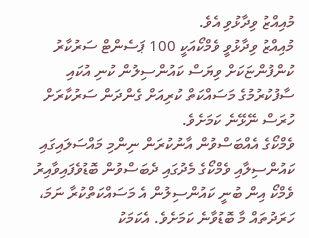މުއިއްޒު ވިދާޅުވި އެވެ.
މުއިއްޒު ވިދާޅުވީ ވެމްކޯއަކީ 100 ޕަސެންޓް ސަރުކާރު ކުންފުންޏަކަށް ވިޔަސް ކައުންސިލުން ކުނި އުކައި ސާފުކުރުމުގެ މަސައްކަތް ކުރިއަށް ގެންދަން ސަރުކާރަށް ހުރަސް ނޭޅޭނެ ކަމަށެވެ.
ވެމްކޯގެ އެއްބަސްވުން އާނުކުރަން ނިންމި މައްސަލައިގައި ކައުންސިލާއި ވެމްކޯގެ މެދުގައި ދެބަސްވުން ބޮޑުވެފައިވާއިރު ވެމްކޯ އިން ބުނީ ކައުންސިލުން އެ މަސައްކަތްކުރާ ނަމަ، ހަރަދުތައް މާ ބޮޑުވާނެ ކަމަށެވެ. އެކަމަކު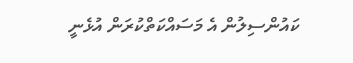ކައުންސިލުން އެ މަސައްކަތްކުރަން އުޅެނީ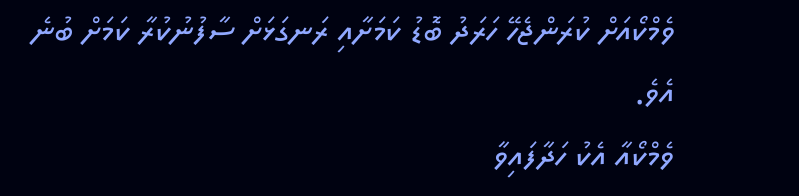ވެމްކޯއަށް ކުރަންޖެހޭ ހަރަދު ބޮޑު ކަމަށާއި ރަނގަޅަށް ސާފުނުކުރާ ކަމަށް ބުނެ އެވެ.
ވެމްކޯއާ އެކު ހަދާފައިވާ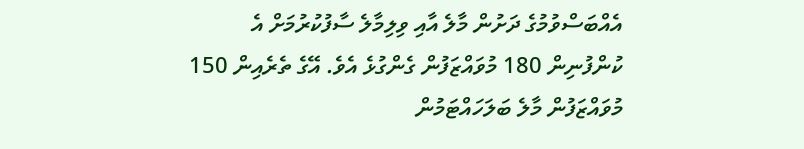އެއްބަސްވުމުގެ ދަށުން މާލެ އާއި ވިލިމާލެ ސާފުކުރުމަށް އެ ކުންފުނިން 180 މުވައްޒަފުން ގެންގުޅެ އެވެ. އޭގެ ތެރެއިން 150 މުވައްޒަފުން މާލެ ބަލަހައްޓަމުން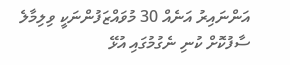އަންނައިރު އަނެއް 30 މުވައްޒަފުންނަކީ ވިލިމާލެ ސާފުކޮށް ކުނި ނެގުމުގައި އުޅޭ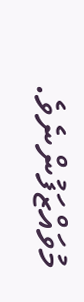މުވައްޒަފުންނެވެ.